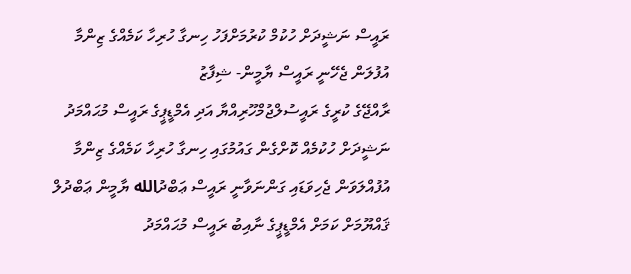ރައީސް ނަޝީދަށް ހުކުމް ކުރުމަށްފަހު ހިނގާ ހުރިހާ ކަމެއްގެ ޒިންމާ އުފުލަން ޖެހޭނީ ރައީސް ޔާމީން- ޝިފާޒު
ރާއްޖޭގެ ކުރީގެ ރައީސުލްޖުމްހޫރިއްޔާ އަދި އެމްޑީޕީގެ ރައީސް މުޙައްމަދު ނަޝީދަށް ހުކުމެއް ކޮށްގެން ގައުމުގައި ހިނގާ ހުރިހާ ކަމެއްގެ ޒިންމާ އުފުއްލަވަން ޖެހިވަޑައި ގަންނަވާނީ ރައީސް ޢަބްދުالله ޔާމީން ޢަބްދުލް ޤައްޔޫމަށް ކަމަށް އެމްޑީޕީގެ ނާއިބު ރައީސް މުޙައްމަދު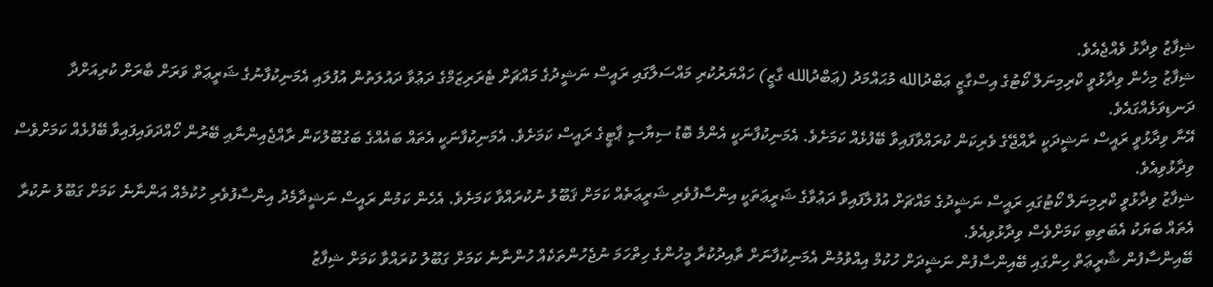ޝިފާޒު ވިދާޅު ވެއްޖެއެވެ.
ޝިފާޒު މިހެން ވިދާޅުވީ ކްރިމިނަލް ކޯޓުގެ އިސްގާޒީ ޢަބްދުالله މުޙައްމަދު (ޢަބްދުالله ގާޒީ) ހައްޔަރުކުރި މައްސަލާގައި ރައީސް ނަޝީދުގެ މައްޗަށް ޓެރަރިޒަމްގެ ދަޢުވާ ދައުލަތުން އުފުލައި އެމަނިކުފާނުގެ ޝަރީޢަތް ވަރަށް ބާރަށް ކުރިއަށްދާ ދަނޑިވަޅެއްގައެވެ.
އޭނާ ވިދާޅުވީ ރައީސް ނަޝީދަކީ ރާއްޖޭގެ ވެރިކަން ކުރައްވާފައިވާ ބޭފުޅެއް ކަމަށެވެ. އެމަނިކުފާނަކީ އެންމެ ބޮޑު ސިޔާސީ ޕާޓީގެ ރައީސް ކަމަށެވެ. އެމަނިކުފާނަކީ އެތައް ބައެއްގެ ބަގުބޫލުކަން ރާއްޖެއިންނާއި ބޭރުން ހޯއްދަވައިފައިވާ ބޭފުޅެއް ކަމަށްވެސް ވިދާޅުވިއެވެ.
ޝިފާޒު ވިދާޅުވީ ކްރިމިނަލް ކޯޓުގައި ރައީސް ނަޝީދުގެ މައްޗަށް އުފުލާފައިވާ ދަޢުވާގެ ޝަރީޢަތަކީ އިންސާފުވެރި ޝަރީޢަތެއް ކަމަށް ޤަބޫލު ނުކުރައްވާ ކަމަށެވެ. އެހެން ކަމުން ރައީސް ނަޝީދާމެދު އިންސާފުވެރި ހުކުމެއް އަންނާނެ ކަމަށް ގަބޫލު ނުކުރާ އެތައް ބަޔަކު އެބަތިބި ކަމަށްވެސް ވިދާޅުވިއެވެ.
ބޭއިންސާފުން ޝާރީޢަތް ހިންގައި ބޭއިންސާފުން ނަޝީދަށް ހުކުމް އިއްވުމުން އެމަނިކުފާނަށް ތާއިދުކުރާ މީހުންގެ ހިތްހަމަ ނުޖެހުންތަކެއް ހުންނާނެ ކަމަށް ގަބޫލު ކުރައްވާ ކަމަށް ޝިފާޒު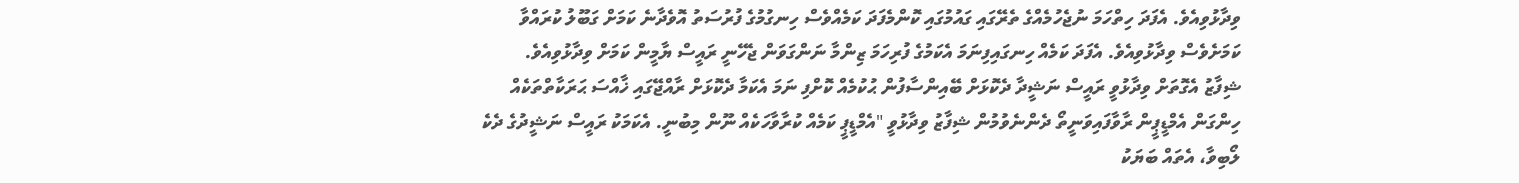ވިދާޅުވިއެވެ. އެފަދަ ހިތްހަމަ ނުޖެހުމެއްގެ ތެރޭގައި ގައުމުގައި ކޮންމެފަދަ ކަމެއްވެސް ހިނގުމުގެ ފުރުސަތު އޮވެދާނެ ކަމަށް ގަބޫލު ކުރައްވާ ކަމަށެވެސް ވިދާޅުވިއެވެ. އެފަދަ ކަމެއް ހިނގައިފިނަމަ އެކަމުގެ ފުރިހަމަ ޒިންމާ ނަންގަވަން ޖެހޭނީ ރައީސް ޔާމީން ކަމަށް ވިދާޅުވިއެވެ.
ޝިފާޒު އެގޮތަށް ވިދާޅުވީ ރައީސް ނަޝީދާ ދެކޮޅަށް ބޭއިންސާފުން ޙުކުމެއް ކޮށްފި ނަމަ އެކަމާ ދެކޮޅަށް ރާއްޖޭގައި ޚާއްސަ ޙަރަކާތްތަކެއް ހިންގަން އެމްޑީޕީން ރާވާފައިވަނީތޯ ދެންނެވުމުން ޝިފާޒު ވިދާޅުވީ "އެމްޑީޕީ ކަމެއް ކުރާވާހަކެއް ނޫން މިބުނީ. އެކަމަކު ރައީސް ނަޝީދުގެ ދެކެ ލޯބިވާ، އެތައް ބަޔަކު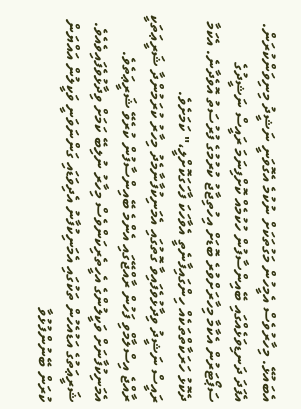އެބައުޅޭ. މިހާރުވެސް އެމީހުން މަގުތަކަށް ނުކުމެ އެގޮވަނީ ނަޝީދު މިނިވަންކުރަން. އެފަދަ ދަނޑިވަޅެއްގައި ބޭއިންސާފުން ހުކުމެއް ކޮށްފިނަމަ ރައީސް ނަޝީދުގެ ސަޕޯޓަރުން އެކާމާ މިހާރަށްވުރެ ބޮޑަށް އިހުތިޖާޖު ކުރުމުގެ ފުރުސަތު އޮވެދާނެ. އެކަމާ ދެކޮޅު ހަރަކާތްތަކެއް ހިންގައިފާނެތީ އެވާހަކަ ފާހަގަކޮށްލީ،" ކަމަށެވެ.
ރައީސް ނަޝީދު ވިދާޅުވެފައިވާ ގޮތުގައި އެމަނިކުފާނާމެދު މިހާރު ކުރަމުންދާ ޝަރީޢަތަކީ ރާއްޖެ އިސްލާމްވި ފަހުން ރާއްޖޭގައި އެންމެ ބޭއިންސާފުން ކުރެވޭ ޝަރީޢަތެވެ. އެމަނިކުފާނަށް ވަކީލުންގެ އެހީތެރިކަންވެސް މިހާރު ނުލިބޭ ކަމަށް ވިދާޅުވެފައިވެއެވެ. ޝަރީޢަތުގެ އަޑުއެހުން ތަކުގައި އެމަނިކުފާނު އެދިވަޑައި ގަންނަވަނީ ވަކީލުން އައްޔަން ކުރަން ބޭނުންފުޅުވާ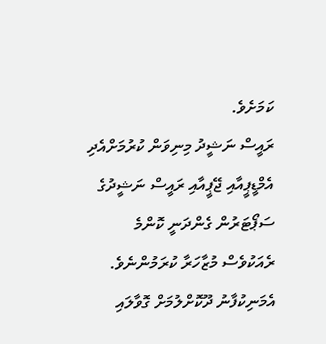ކަމަށެވެ.
ރައީސް ނަޝީދު މިނިވަން ކުރުމަށްއެދި އެމްޑީޕީއާއި ޖޭޕީއާއި ރައީސް ނަޝީދުގެ ސަޕޯޓަރުން ގެންދަނީ ކޮންމެ ރެއަކުވެސް މުޒާހަރާ ކުރަމުންނެވެ. އެމަނިކުފާނު ދޫކޮށްލުމަށް ގޮވާލައި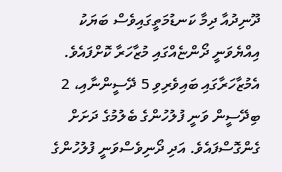ދޫނިދުއާ ދިމާ ކަނޑުމަތީގައިވެސް ބަޔަކު އިއްޔެވަނީ ދޯންޏެއްގައި މުޒާހަރާ ކޮށްފައެވެ.
އެމުޒާހަރާގައި ބައިވެރިވި 5 ދޭސީންނާއި، 2 ބިދޭސީން ވަނީ ފުލުހުންގެ ބެލުމުގެ ދަށަށް ގެންގޮސްފައެވެ. އަދި ދޯނިވެސްވަނީ ފުލުހުންގެ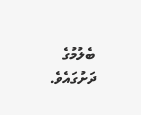ބެލުމުގެ ދަށުގައެވެ.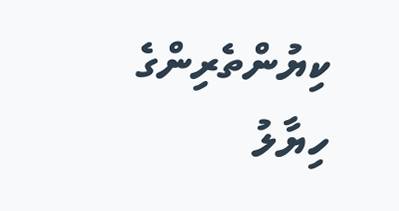ކިޔުންތެރިންގެ ހިޔާލު